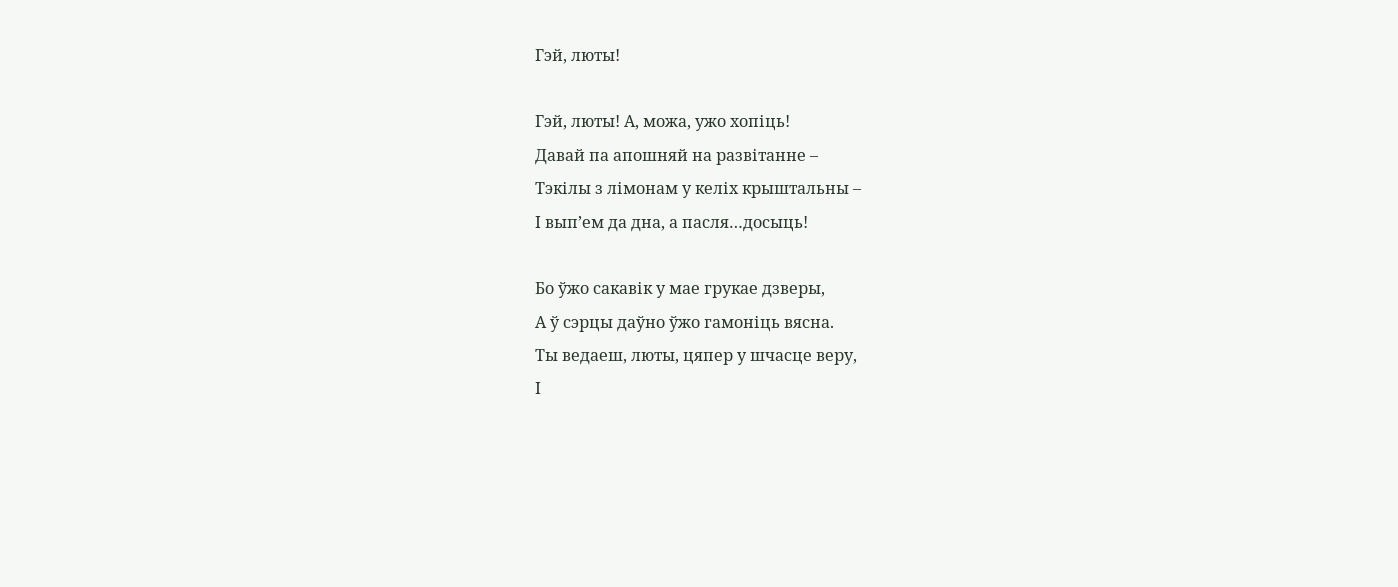Гэй, люты!

Гэй, люты! А, можа, ужо хопіць!
Давай па апошняй на развітанне –
Тэкілы з лімонам у келіх крыштальны –
І вып’ем да дна, а пасля…досыць!

Бо ўжо сакавік у мае грукае дзверы,
А ў сэрцы даўно ўжо гамоніць вясна.
Ты ведаеш, люты, цяпер у шчасце веру,
І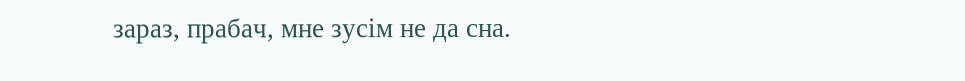зараз, прабач, мне зусім не да сна.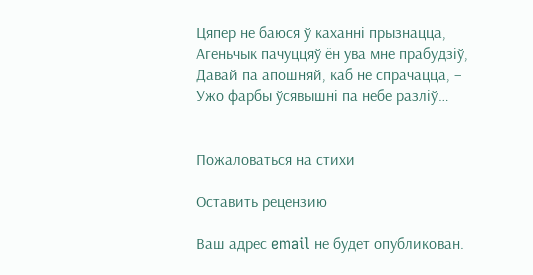Цяпер не баюся ў каханні прызнацца,
Агеньчык пачуццяў ён ува мне прабудзіў,
Давай па апошняй, каб не спрачацца, –
Ужо фарбы ўсявышні па небе разліў…


Пожаловаться на стихи

Оставить рецензию

Ваш адрес email не будет опубликован.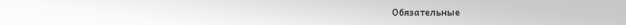Обязательные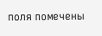поля помечены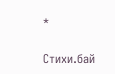*

Стихи.бай